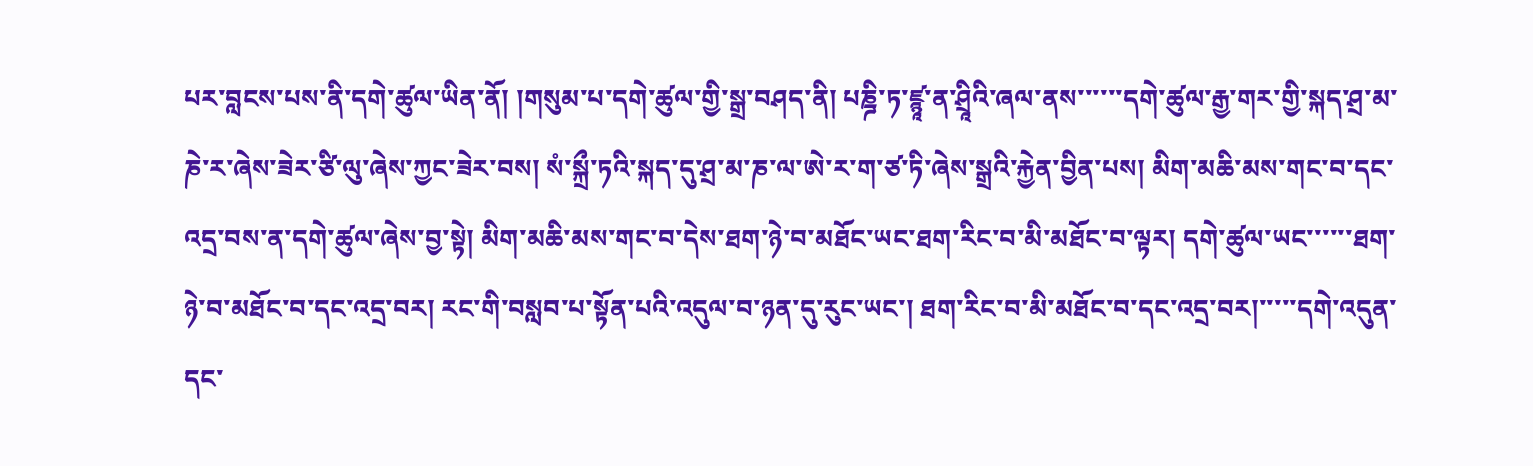པར་བླངས་པས་ནི་དགེ་ཚུལ་ཡིན་ནོ། །གསུམ་པ་དགེ་ཚུལ་གྱི་སྒྲ་བཤད་ནི། པཎྜི་ཏ་ཛྙཱ་ན་ཤྲཱིའི་ཞལ་ནས་་་་་་དགེ་ཚུལ་རྒྱ་གར་གྱི་སྐད་ཤྲ་མ་ཎེ་ར་ཞེས་ཟེར་ཙི་ལུ་ཞེས་ཀྱང་ཟེར་བས། སཾ་སྐྲྀ་ཏའི་སྐད་དུ་ཤྲ་མ་ཎ་ལ་ཨེ་ར་ག་ཙ་ཏི་ཞེས་སྒྲའི་རྐྱེན་བྱིན་པས། མིག་མཆི་མས་གང་བ་དང་འདྲ་བས་ན་དགེ་ཚུལ་ཞེས་བྱ་སྟེ། མིག་མཆི་མས་གང་བ་དེས་ཐག་ཉེ་བ་མཐོང་ཡང་ཐག་རིང་བ་མི་མཐོང་བ་ལྟར། དགེ་ཚུལ་ཡང་་་་་་ཐག་ཉེ་བ་མཐོང་བ་དང་འདྲ་བར། རང་གི་བསླབ་པ་སྟོན་པའི་འདུལ་བ་ཉན་དུ་རུང་ཡང་། ཐག་རིང་བ་མི་མཐོང་བ་དང་འདྲ་བར།་་་་་དགེ་འདུན་དང་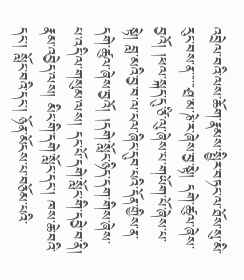འབྲེལ་བའི་ལས་ཆོག་རྣམས་སྤྱིར་བཏང་ལ་ཐོས་སུ་མི་རུང་བས་ན་་་་་་ཤྲ་མ་ཎེ་ར་ཞེས་བྱ་སྟེ། དགེ་ཚུལ་ཞེས་བྱའོ། །ཕལ་སྐད་དུ་ཙི་ལུ་ཞེས་པ་གཡོག་པོ་ཞེས་པ་སྟེ། བླ་མའི་བྱ་བ་ལ་ངལ་ཞིང་དུབ་པའི་དོན་གྱིས་ན་དགེ་ཚུལ་ཞེས་བྱའོ། །དགེ་སློང་ཉིད་དག་གིས་ཞེས་པ་འདི་ལ་གསུམ་ལས། དང་པོ་དགེ་སློང་གི་དབྱེ་བ་ནི། རྣམ་འབྱེད་ལས། མིང་གི་དགེ་སློང་དང་། ཁས་ཆེ་བའི་དང་། སློང་བའི་དང་། ཉོན་མོངས་པ་བཅོམ་པའི་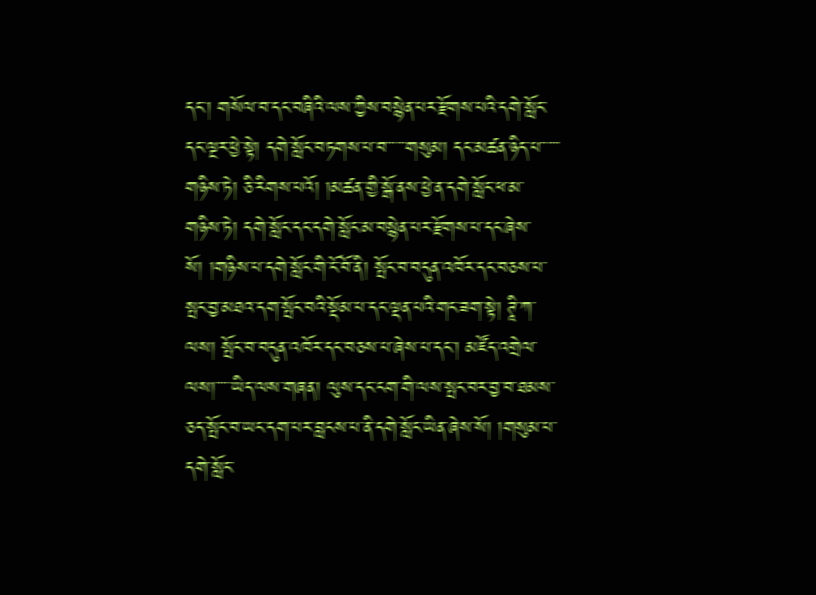དང་། གསོལ་བ་དང་བཞིའི་ལས་ཀྱིས་བསྙེན་པར་རྫོགས་པའི་དགེ་སློང་དང་ལྔར་ཕྱེ་སྟེ། དགེ་སློང་བཏགས་པ་བ་་་་་་གསུམ། དང་མཚན་ཉིད་པ་་་་་་གཉིས་ཏེ། ཅི་རིགས་པའོ། །མཚན་གྱི་སྒོ་ནས་ཕྱེ་ན་དགེ་སློང་ཕ་མ་གཉིས་ཏེ། དགེ་སློང་དང་དགེ་སློང་མ་བསྙེན་པར་རྫོགས་པ་དང་ཞེས་སོ། །གཉིས་པ་དགེ་སློང་གི་ངོ་བོ་ནི། སྤོང་བ་བདུན་འཁོར་དང་བཅས་པ་སྤང་བྱ་མཐའ་དག་སྤོང་བའི་སྡོམ་པ་དང་ལྡན་པའི་གང་ཟག་སྟེ། ཊཱི་ཀ་ལས། སྤོང་བ་བདུན་འཁོར་དང་བཅས་པ་ཞེས་པ་དང་། མཛོད་འགྲེལ་ལས།་་་་་ཡིད་ལས་གཞན། ལུས་དང་ངག་གི་ལས་སྤང་བར་བྱ་བ་ཐམས་ཅད་སྤོང་བ་ཡང་དག་པར་བླངས་པ་ནི་དགེ་སློང་ཡིན་ཞེས་སོ། །གསུམ་པ་དགེ་སློང་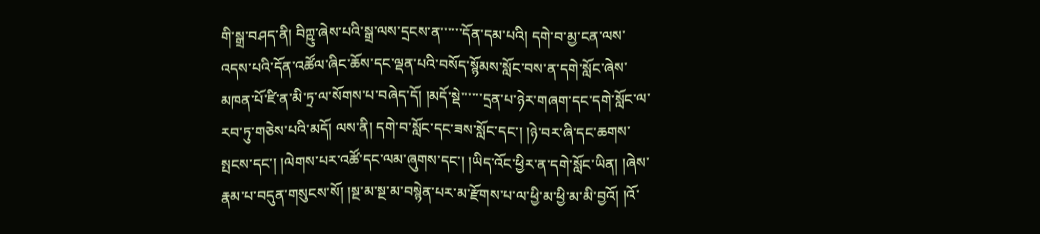གི་སྒྲ་བཤད་ནི། བིཀྵུ་ཞེས་པའི་སྒྲ་ལས་དྲངས་ན་་་་་་དོན་དམ་པའི། དགེ་བ་མྱ་ངན་ལས་འདས་པའི་དོན་འཚོལ་ཞིང་ཆོས་དང་ལྡན་པའི་བསོད་སྙོམས་སློང་བས་ན་དགེ་སློང་ཞེས་མཁན་པོ་ཛི་ན་མི་ཏྲ་ལ་སོགས་པ་བཞེད་དོ། །མདོ་སྡེ་་་་་་དྲན་པ་ཉེར་གཞག་དང་དགེ་སློང་ལ་རབ་ཏུ་གཅེས་པའི་མདོ། ལས་ནི། དགེ་བ་སློང་དང་ཟས་སློང་དང་། །ཉེ་བར་ཞི་དང་ཆགས་སྤངས་དང་། །ལེགས་པར་འཚོ་དང་ལམ་ཞུགས་དང་། །ཡིད་འོང་ཕྱིར་ན་དགེ་སློང་ཡིན། །ཞེས་རྣམ་པ་བདུན་གསུངས་སོ། །སྔ་མ་སྔ་མ་བསྙེན་པར་མ་རྫོགས་པ་ལ་ཕྱི་མ་ཕྱི་མ་མི་བྱའོ། །འོ་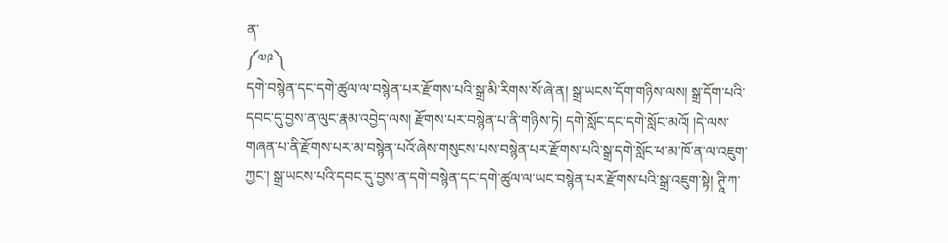ན་
༼༧༩༽
དགེ་བསྙེན་དང་དགེ་ཚུལ་ལ་བསྙེན་པར་རྫོགས་པའི་སྒྲ་མི་རིགས་སོ་ཞེ་ན། སྒྲ་ཡངས་དོག་གཉིས་ལས། སྒྲ་དོག་པའི་དབང་དུ་བྱས་ན་ལུང་རྣམ་འབྱེད་ལས། རྫོགས་པར་བསྙེན་པ་ནི་གཉིས་ཏེ། དགེ་སློང་དང་དགེ་སློང་མའོ། །དེ་ལས་གཞན་པ་ནི་རྫོགས་པར་མ་བསྙེན་པའོ་ཞེས་གསུངས་པས་བསྙེན་པར་རྫོགས་པའི་སྒྲ་དགེ་སློང་ཕ་མ་ཁོ་ན་ལ་འཇུག་ཀྱང་། སྒྲ་ཡངས་པའི་དབང་དུ་བྱས་ན་དགེ་བསྙེན་དང་དགེ་ཚུལ་ལ་ཡང་བསྙེན་པར་རྫོགས་པའི་སྒྲ་འཇུག་སྟེ། ཊཱི་ཀ་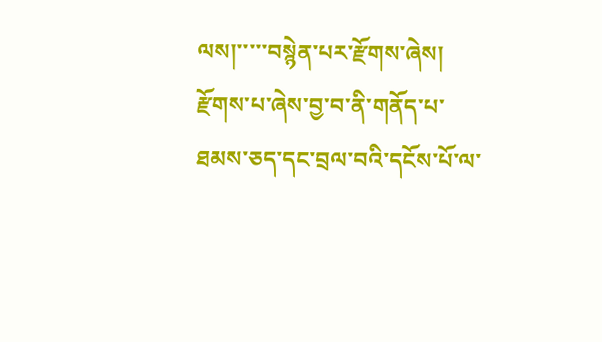ལས།་་་་་བསྙེན་པར་རྫོགས་ཞེས། རྫོགས་པ་ཞེས་བྱ་བ་ནི་གནོད་པ་ཐམས་ཅད་དང་བྲལ་བའི་དངོས་པོ་ལ་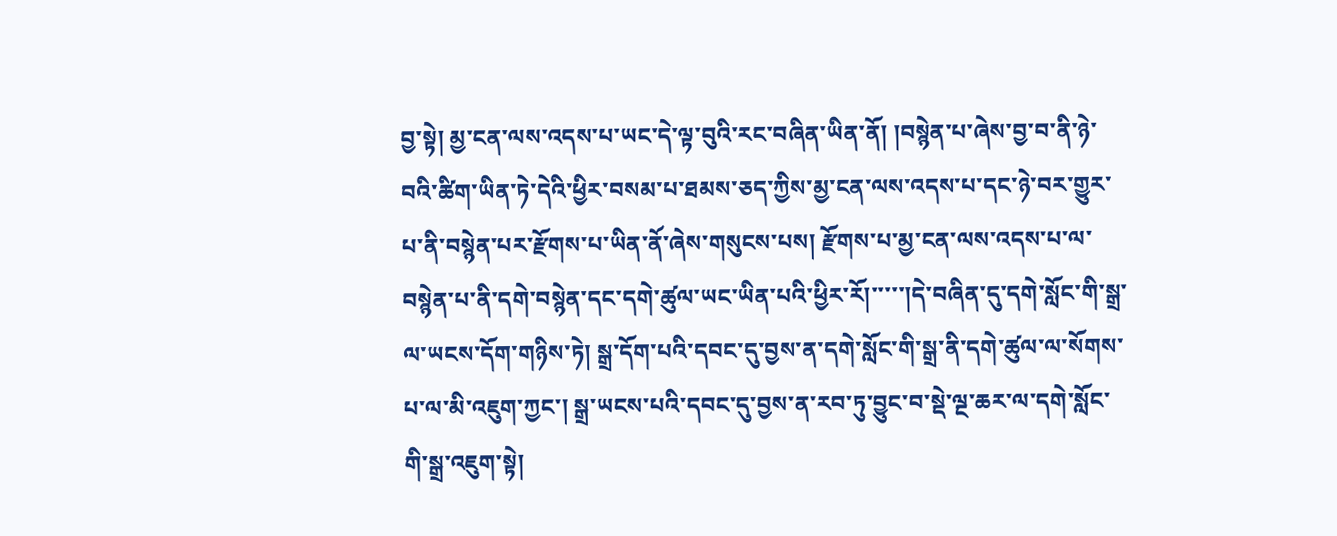བྱ་སྟེ། མྱ་ངན་ལས་འདས་པ་ཡང་དེ་ལྟ་བུའི་རང་བཞིན་ཡིན་ནོ། །བསྙེན་པ་ཞེས་བྱ་བ་ནི་ཉེ་བའི་ཚིག་ཡིན་ཏེ་དེའི་ཕྱིར་བསམ་པ་ཐམས་ཅད་ཀྱིས་མྱ་ངན་ལས་འདས་པ་དང་ཉེ་བར་གྱུར་པ་ནི་བསྙེན་པར་རྫོགས་པ་ཡིན་ནོ་ཞེས་གསུངས་པས། རྫོགས་པ་མྱ་ངན་ལས་འདས་པ་ལ་བསྙེན་པ་ནི་དགེ་བསྙེན་དང་དགེ་ཚུལ་ཡང་ཡིན་པའི་ཕྱིར་རོ།་་་་་།དེ་བཞིན་དུ་དགེ་སློང་གི་སྒྲ་ལ་ཡངས་དོག་གཉིས་ཏེ། སྒྲ་དོག་པའི་དབང་དུ་བྱས་ན་དགེ་སློང་གི་སྒྲ་ནི་དགེ་ཚུལ་ལ་སོགས་པ་ལ་མི་འཇུག་ཀྱང་། སྒྲ་ཡངས་པའི་དབང་དུ་བྱས་ན་རབ་ཏུ་བྱུང་བ་སྡེ་ལྔ་ཆར་ལ་དགེ་སློང་གི་སྒྲ་འཇུག་སྟེ།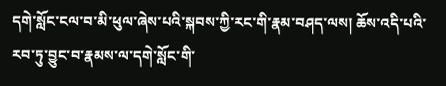དགེ་སློང་ངལ་བ་མི་ཕུལ་ཞེས་པའི་སྐབས་ཀྱི་རང་གི་རྣམ་བཤད་ལས། ཆོས་འདི་པའི་རབ་ཏུ་བྱུང་བ་རྣམས་ལ་དགེ་སློང་གི་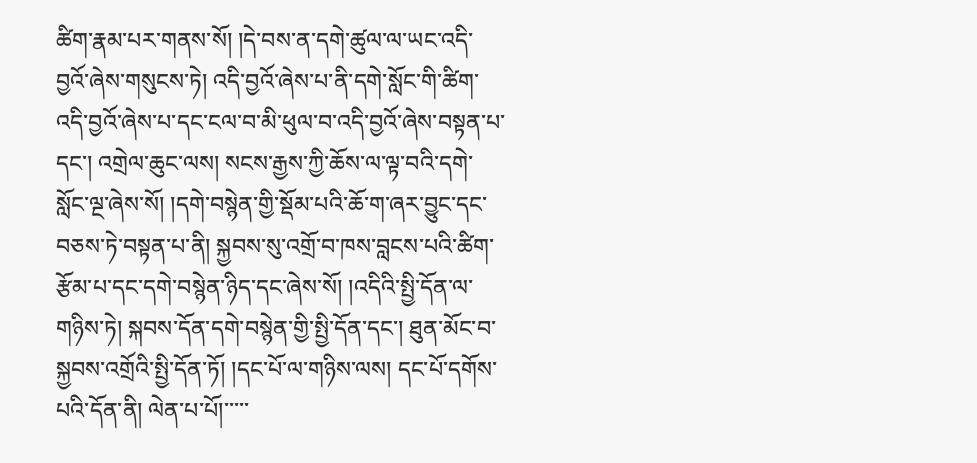ཚིག་རྣམ་པར་གནས་སོ། །དེ་བས་ན་དགེ་ཚུལ་ལ་ཡང་འདི་བྱའོ་ཞེས་གསུངས་ཏེ། འདི་བྱའོ་ཞེས་པ་ནི་དགེ་སློང་གི་ཚིག་འདི་བྱའོ་ཞེས་པ་དང་ངལ་བ་མི་ཕུལ་བ་འདི་བྱའོ་ཞེས་བསྟན་པ་དང་། འགྲེལ་ཆུང་ལས། སངས་རྒྱས་ཀྱི་ཆོས་ལ་ལྟ་བའི་དགེ་སློང་ལྔ་ཞེས་སོ། །དགེ་བསྙེན་གྱི་སྡོམ་པའི་ཆོ་ག་ཞར་བྱུང་དང་བཅས་ཏེ་བསྟན་པ་ནི། སྐྱབས་སུ་འགྲོ་བ་ཁས་བླངས་པའི་ཚིག་རྩོམ་པ་དང་དགེ་བསྙེན་ཉིད་དང་ཞེས་སོ། །འདིའི་སྤྱི་དོན་ལ་གཉིས་ཏེ། སྐབས་དོན་དགེ་བསྙེན་གྱི་སྤྱི་དོན་དང་། ཐུན་མོང་བ་སྐྱབས་འགྲོའི་སྤྱི་དོན་ཏོ། །དང་པོ་ལ་གཉིས་ལས། དང་པོ་དགོས་པའི་དོན་ནི། ལེན་པ་པོ།་་་་་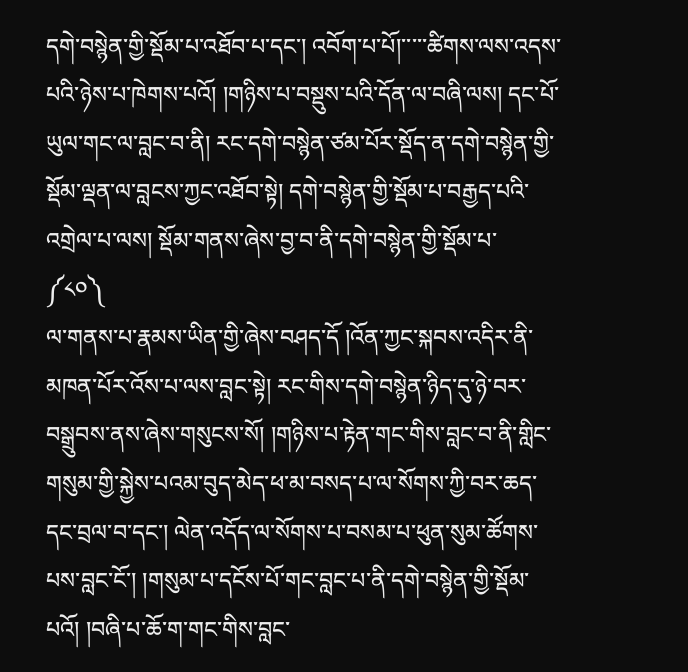དགེ་བསྙེན་གྱི་སྡོམ་པ་འཐོབ་པ་དང་། འབོག་པ་པོ།་་་་་ཚིགས་ལས་འདས་པའི་ཉེས་པ་ཁེགས་པའོ། །གཉིས་པ་བསྡུས་པའི་དོན་ལ་བཞི་ལས། དང་པོ་ཡུལ་གང་ལ་བླང་བ་ནི། རང་དགེ་བསྙེན་ཙམ་པོར་སྡོད་ན་དགེ་བསྙེན་གྱི་སྡོམ་ལྡན་ལ་བླངས་ཀྱང་འཐོབ་སྟེ། དགེ་བསྙེན་གྱི་སྡོམ་པ་བརྒྱད་པའི་འགྲེལ་པ་ལས། སྡོམ་གནས་ཞེས་བྱ་བ་ནི་དགེ་བསྙེན་གྱི་སྡོམ་པ་
༼༨༠༽
ལ་གནས་པ་རྣམས་ཡིན་གྱི་ཞེས་བཤད་དོ །འོན་ཀྱང་སྐབས་འདིར་ནི་མཁན་པོར་འོས་པ་ལས་བླང་སྟེ། རང་གིས་དགེ་བསྙེན་ཉིད་དུ་ཉེ་བར་བསྒྲུབས་ནས་ཞེས་གསུངས་སོ། །གཉིས་པ་རྟེན་གང་གིས་བླང་བ་ནི་གླིང་གསུམ་གྱི་སྐྱེས་པའམ་བུད་མེད་ཕ་མ་བསད་པ་ལ་སོགས་ཀྱི་བར་ཆད་དང་བྲལ་བ་དང་། ལེན་འདོད་ལ་སོགས་པ་བསམ་པ་ཕུན་སུམ་ཚོགས་པས་བླང་ངོ་། །གསུམ་པ་དངོས་པོ་གང་བླང་པ་ནི་དགེ་བསྙེན་གྱི་སྡོམ་པའོ། །བཞི་པ་ཆོ་ག་གང་གིས་བླང་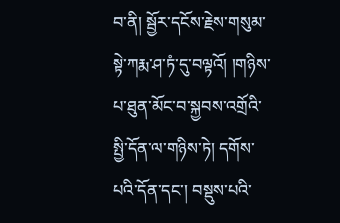བ་ནི། སྦྱོར་དངོས་རྗེས་གསུམ་སྟེ་ཀརྨ་ཤ་ཏཾ་དུ་བལྟའོ། །གཉིས་པ་ཐུན་མོང་བ་སྐྱབས་འགྲོའི་སྤྱི་དོན་ལ་གཉིས་ཏེ། དགོས་པའི་དོན་དང་། བསྡུས་པའི་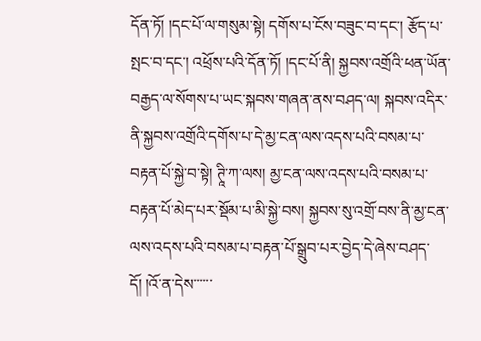དོན་ཏོ། །དང་པོ་ལ་གསུམ་སྟེ། དགོས་པ་ངོས་བཟུང་བ་དང་། རྩོད་པ་སྤང་བ་དང་། འཕྲོས་པའི་དོན་ཏོ། །དང་པོ་ནི། སྐྱབས་འགྲོའི་ཕན་ཡོན་བརྒྱད་ལ་སོགས་པ་ཡང་སྐབས་གཞན་ནས་བཤད་ལ། སྐབས་འདིར་ནི་སྐྱབས་འགྲོའི་དགོས་པ་དེ་མྱ་ངན་ལས་འདས་པའི་བསམ་པ་བརྟན་པོ་སྐྱེ་བ་སྟེ། ཊཱི་ཀ་ལས། མྱ་ངན་ལས་འདས་པའི་བསམ་པ་བརྟན་པོ་མེད་པར་སྡོམ་པ་མི་སྐྱེ་བས། སྐྱབས་སུ་འགྲོ་བས་ནི་མྱ་ངན་ལས་འདས་པའི་བསམ་པ་བརྟན་པོ་སྒྲུབ་པར་བྱེད་དེ་ཞེས་བཤད་དོ། །འོ་ན་དེས་་་་་་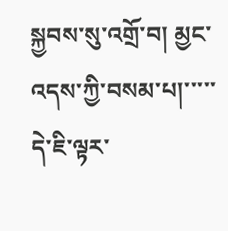སྐྱབས་སུ་འགྲོ་བ། མྱང་འདས་ཀྱི་བསམ་པ།་་་་་དེ་ཇི་ལྟར་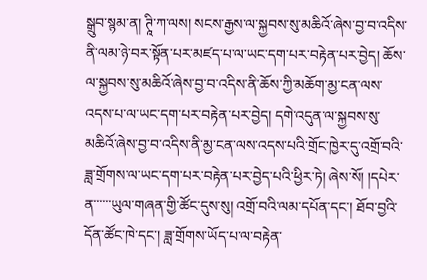སྒྲུབ་སྙམ་ན། ཊཱི་ཀ་ལས། སངས་རྒྱས་ལ་སྐྱབས་སུ་མཆིའོ་ཞེས་བྱ་བ་འདིས་ནི་ལམ་ཉེ་བར་སྟོན་པར་མཛད་པ་ལ་ཡང་དག་པར་བརྟེན་པར་བྱེད། ཆོས་ལ་སྐྱབས་སུ་མཆིའོ་ཞེས་བྱ་བ་འདིས་ནི་ཆོས་ཀྱི་མཆོག་མྱ་ངན་ལས་འདས་པ་ལ་ཡང་དག་པར་བརྟེན་པར་བྱེད། དགེ་འདུན་ལ་སྐྱབས་སུ་མཆིའོ་ཞེས་བྱ་བ་འདིས་ནི་མྱ་ངན་ལས་འདས་པའི་གྲོང་ཁྱེར་དུ་འགྲོ་བའི་ཟླ་གྲོགས་ལ་ཡང་དག་པར་བརྟེན་པར་བྱེད་པའི་ཕྱིར་ཏེ། ཞེས་སོ། །དཔེར་ན་་་་་་ཡུལ་གཞན་གྱི་ཚོང་དུས་སུ། འགྲོ་བའི་ལམ་དཔོན་དང་། ཐོབ་བྱའི་དོན་ཚོང་ཁེ་དང་། ཟླ་གྲོགས་ཡོད་པ་ལ་བརྟེན་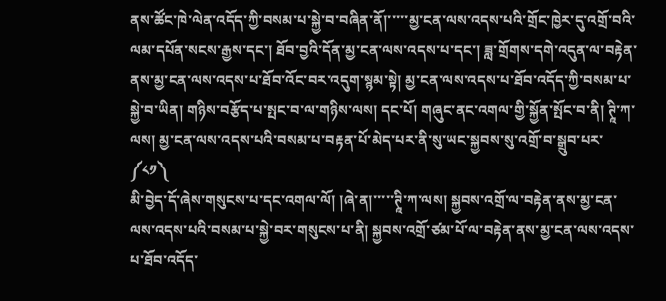ནས་ཚོང་ཁེ་ལེན་འདོད་ཀྱི་བསམ་པ་སྐྱེ་བ་བཞིན་ནོ།་་་་་མྱ་ངན་ལས་འདས་པའི་གྲོང་ཁྱེར་དུ་འགྲོ་བའི་ལམ་དཔོན་སངས་རྒྱས་དང་། ཐོབ་བྱའི་དོན་མྱ་ངན་ལས་འདས་པ་དང་། ཟླ་གྲོགས་དགེ་འདུན་ལ་བརྟེན་ནས་མྱ་ངན་ལས་འདས་པ་ཐོབ་འོང་བར་འདུག་སྙམ་སྟེ། མྱ་ངན་ལས་འདས་པ་ཐོབ་འདོད་ཀྱི་བསམ་པ་སྐྱེ་བ་ཡིན། གཉིས་བརྩོད་པ་སྤང་བ་ལ་གཉིས་ལས། དང་པོ། གཞུང་ནང་འགལ་གྱི་སྐྱོན་སྤོང་བ་ནི། ཊཱི་ཀ་ལས། མྱ་ངན་ལས་འདས་པའི་བསམ་པ་བརྟན་པོ་མེད་པར་ནི་སུ་ཡང་སྐྱབས་སུ་འགྲོ་བ་སྒྲུབ་པར་
༼༨༡༽
མི་བྱེད་དོ་ཞེས་གསུངས་པ་དང་འགལ་ལོ། །ཞེ་ན།་་་་་ཊཱི་ཀ་ལས། སྐྱབས་འགྲོ་ལ་བརྟེན་ནས་མྱ་ངན་ལས་འདས་པའི་བསམ་པ་སྐྱེ་བར་གསུངས་པ་ནི། སྐྱབས་འགྲོ་ཙམ་པོ་ལ་བརྟེན་ནས་མྱ་ངན་ལས་འདས་པ་ཐོབ་འདོད་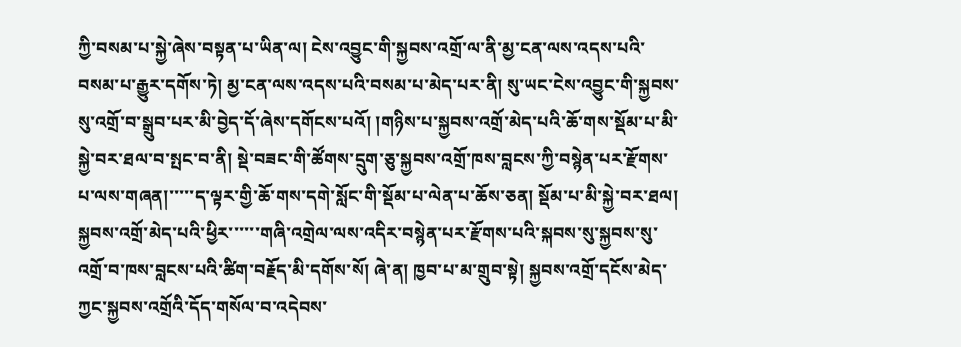ཀྱི་བསམ་པ་སྐྱེ་ཞེས་བསྟན་པ་ཡིན་ལ། ངེས་འབྱུང་གི་སྐྱབས་འགྲོ་ལ་ནི་མྱ་ངན་ལས་འདས་པའི་བསམ་པ་རྒྱུར་དགོས་ཏེ། མྱ་ངན་ལས་འདས་པའི་བསམ་པ་མེད་པར་ནི། སུ་ཡང་ངེས་འབྱུང་གི་སྐྱབས་སུ་འགྲོ་བ་སྒྲུབ་པར་མི་བྱེད་དོ་ཞེས་དགོངས་པའོ། །གཉིས་པ་སྐྱབས་འགྲོ་མེད་པའི་ཆོ་གས་སྡོམ་པ་མི་སྐྱེ་བར་ཐལ་བ་སྤང་བ་ནི། སྡེ་བཟང་གི་ཚོགས་དྲུག་ཅུ་སྐྱབས་འགྲོ་ཁས་བླངས་ཀྱི་བསྙེན་པར་རྫོགས་པ་ལས་གཞན།་་་་་ད་ལྟར་གྱི་ཆོ་གས་དགེ་སློང་གི་སྡོམ་པ་ལེན་པ་ཆོས་ཅན། སྡོམ་པ་མི་སྐྱེ་བར་ཐལ། སྐྱབས་འགྲོ་མེད་པའི་ཕྱིར་་་་་་གཞི་འགྲེལ་ལས་འདིར་བསྙེན་པར་རྫོགས་པའི་སྐབས་སུ་སྐྱབས་སུ་འགྲོ་བ་ཁས་བླངས་པའི་ཚིག་བརྗོད་མི་དགོས་སོ། ཞེ་ན། ཁྱབ་པ་མ་གྲུབ་སྟེ། སྐྱབས་འགྲོ་དངོས་མེད་ཀྱང་སྐྱབས་འགྲོའི་དོད་གསོལ་བ་འདེབས་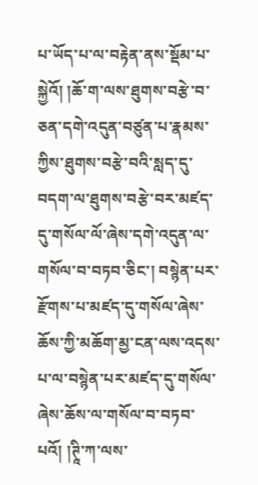པ་ཡོད་པ་ལ་བརྟེན་ནས་སྡོམ་པ་སྐྱེའོ། །ཆོ་ག་ལས་ཐུགས་བརྩེ་བ་ཅན་དགེ་འདུན་བཙུན་པ་རྣམས་ཀྱིས་ཐུགས་བརྩེ་བའི་སླད་དུ་བདག་ལ་ཐུགས་བརྩེ་བར་མཛད་དུ་གསོལ་ལོ་ཞེས་དགེ་འདུན་ལ་གསོལ་བ་བཏབ་ཅིང་། བསྙེན་པར་རྫོགས་པ་མཛད་དུ་གསོལ་ཞེས་ཆོས་ཀྱི་མཆོག་མྱ་ངན་ལས་འདས་པ་ལ་བསྙེན་པར་མཛད་དུ་གསོལ་ཞེས་ཆོས་ལ་གསོལ་བ་བཏབ་པའོ། །ཊཱི་ཀ་ལས་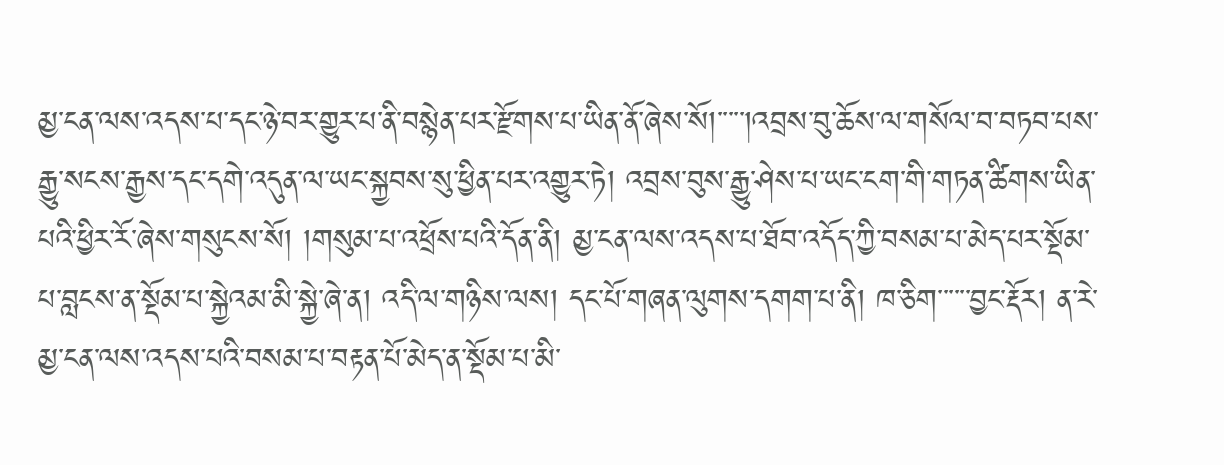མྱ་ངན་ལས་འདས་པ་དང་ཉེ་བར་གྱུར་པ་ནི་བསྙེན་པར་རྫོགས་པ་ཡིན་ནོ་ཞེས་སོ།་་་་་།འབྲས་བུ་ཆོས་ལ་གསོལ་བ་བཏབ་པས་རྒྱུ་སངས་རྒྱས་དང་དགེ་འདུན་ལ་ཡང་སྐྱབས་སུ་ཕྱིན་པར་འགྱུར་ཏེ། འབྲས་བུས་རྒྱུ་ཤེས་པ་ཡང་ངག་གི་གཏན་ཚིགས་ཡིན་པའི་ཕྱིར་རོ་ཞེས་གསུངས་སོ། །གསུམ་པ་འཕྲོས་པའི་དོན་ནི། མྱ་ངན་ལས་འདས་པ་ཐོབ་འདོད་ཀྱི་བསམ་པ་མེད་པར་སྡོམ་པ་བླངས་ན་སྡོམ་པ་སྐྱེའམ་མི་སྐྱེ་ཞེ་ན། འདི་ལ་གཉིས་ལས། དང་པོ་གཞན་ལུགས་དགག་པ་ནི། ཁ་ཅིག་་་་་་བྱང་རྡོར། ན་རེ་མྱ་ངན་ལས་འདས་པའི་བསམ་པ་བརྟན་པོ་མེད་ན་སྡོམ་པ་མི་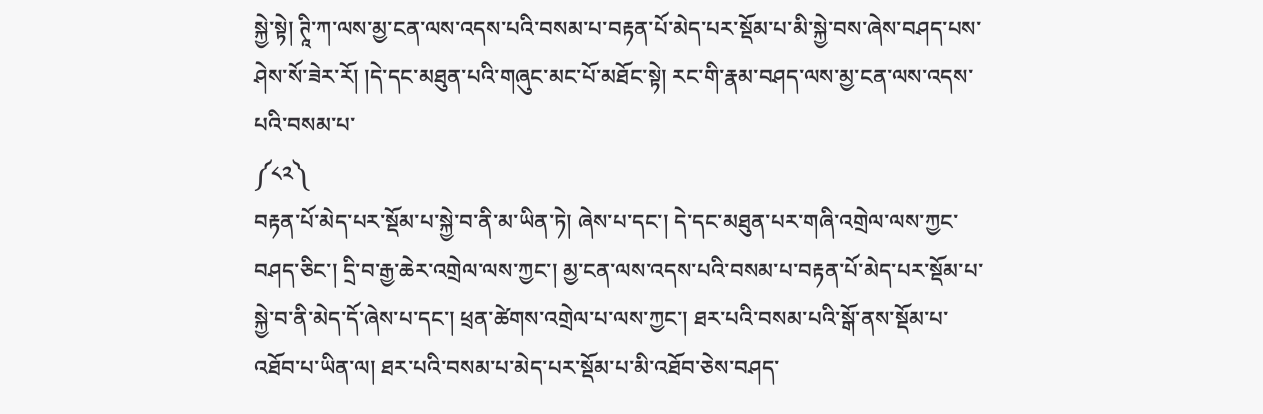སྐྱེ་སྟེ། ཊཱི་ཀ་ལས་མྱ་ངན་ལས་འདས་པའི་བསམ་པ་བརྟན་པོ་མེད་པར་སྡོམ་པ་མི་སྐྱེ་བས་ཞེས་བཤད་པས་ཤེས་སོ་ཟེར་རོ། །དེ་དང་མཐུན་པའི་གཞུང་མང་པོ་མཐོང་སྟེ། རང་གི་རྣམ་བཤད་ལས་མྱ་ངན་ལས་འདས་པའི་བསམ་པ་
༼༨༢༽
བརྟན་པོ་མེད་པར་སྡོམ་པ་སྐྱེ་བ་ནི་མ་ཡིན་ཏེ། ཞེས་པ་དང་། དེ་དང་མཐུན་པར་གཞི་འགྲེལ་ལས་ཀྱང་བཤད་ཅིང་། དྲི་བ་རྒྱ་ཆེར་འགྲེལ་ལས་ཀྱང་། མྱ་ངན་ལས་འདས་པའི་བསམ་པ་བརྟན་པོ་མེད་པར་སྡོམ་པ་སྐྱེ་བ་ནི་མེད་དོ་ཞེས་པ་དང་། ཕྲན་ཚེགས་འགྲེལ་པ་ལས་ཀྱང་། ཐར་པའི་བསམ་པའི་སྒོ་ནས་སྡོམ་པ་འཐོབ་པ་ཡིན་ལ། ཐར་པའི་བསམ་པ་མེད་པར་སྡོམ་པ་མི་འཐོབ་ཅེས་བཤད་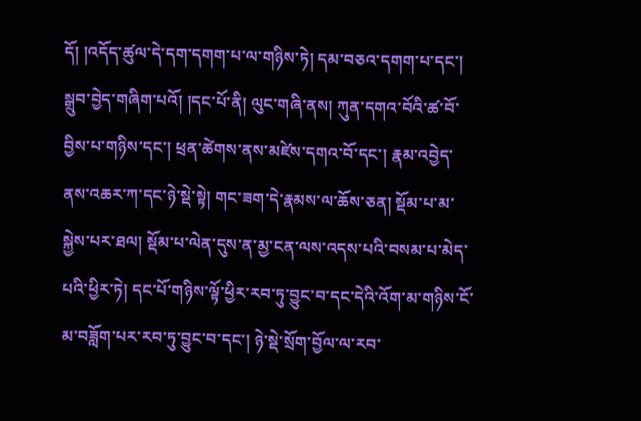དོ། །འདོད་ཚུལ་དེ་དག་དགག་པ་ལ་གཉིས་ཏེ། དམ་བཅའ་དགག་པ་དང་། སྒྲུབ་བྱེད་གཞིག་པའོ། །དང་པོ་ནི། ལུང་གཞི་ནས། ཀུན་དགའ་བོའི་ཚ་བོ་བྱིས་པ་གཉིས་དང་། ཕྲན་ཚེགས་ནས་མཛེས་དགའ་བོ་དང་། རྣམ་འབྱེད་ནས་འཆར་ཀ་དང་ཉེ་སྡེ་སྟེ། གང་ཟག་དེ་རྣམས་ལ་ཆོས་ཅན། སྡོམ་པ་མ་སྐྱེས་པར་ཐལ། སྡོམ་པ་ལེན་དུས་ན་མྱ་ངན་ལས་འདས་པའི་བསམ་པ་མེད་པའི་ཕྱིར་ཏེ། དང་པོ་གཉིས་ལྟོ་ཕྱིར་རབ་ཏུ་བྱུང་བ་དང་དེའི་འོག་མ་གཉིས་ངོ་མ་བཟློག་པར་རབ་ཏུ་བྱུང་བ་དང་། ཉེ་སྡེ་སྲོག་བྱོལ་ལ་རབ་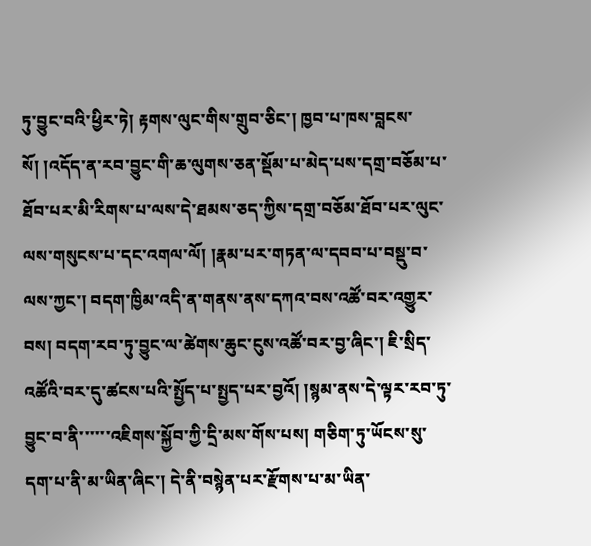ཏུ་བྱུང་བའི་ཕྱིར་ཏེ། རྟགས་ལུང་གིས་གྲུབ་ཅིང་། ཁྱབ་པ་ཁས་བླངས་སོ། །འདོད་ན་རབ་བྱུང་གི་ཆ་ལུགས་ཅན་སྡོམ་པ་མེད་པས་དགྲ་བཅོམ་པ་ཐོབ་པར་མི་རིགས་པ་ལས་དེ་ཐམས་ཅད་ཀྱིས་དགྲ་བཅོམ་ཐོབ་པར་ལུང་ལས་གསུངས་པ་དང་འགལ་ལོ། །རྣམ་པར་གཏན་ལ་དབབ་པ་བསྡུ་བ་ལས་ཀྱང་། བདག་ཁྱིམ་འདི་ན་གནས་ནས་དཀའ་བས་འཚོ་བར་འགྱུར་བས། བདག་རབ་ཏུ་བྱུང་ལ་ཚེགས་ཆུང་ངུས་འཚོ་བར་བྱ་ཞིང་། ཇི་སྲིད་འཚོའི་བར་དུ་ཚངས་པའི་སྤྱོད་པ་སྤྱད་པར་བྱའོ། །སྙམ་ནས་དེ་ལྟར་རབ་ཏུ་བྱུང་བ་ནི་་་་་་འཇིགས་སྐྱོབ་ཀྱི་དྲི་མས་གོས་པས། གཅིག་ཏུ་ཡོངས་སུ་དག་པ་ནི་མ་ཡིན་ཞིང་། དེ་ནི་བསྙེན་པར་རྫོགས་པ་མ་ཡིན་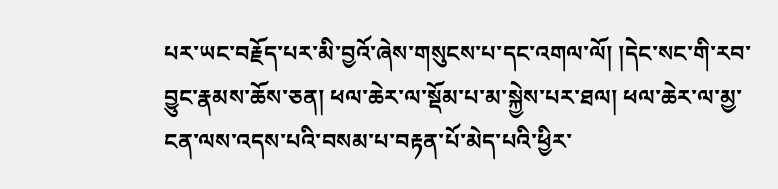པར་ཡང་བརྗོད་པར་མི་བྱའོ་ཞེས་གསུངས་པ་དང་འགལ་ལོ། །དེང་སང་གི་རབ་བྱུང་རྣམས་ཆོས་ཅན། ཕལ་ཆེར་ལ་སྡོམ་པ་མ་སྐྱེས་པར་ཐལ། ཕལ་ཆེར་ལ་མྱ་ངན་ལས་འདས་པའི་བསམ་པ་བརྟན་པོ་མེད་པའི་ཕྱིར་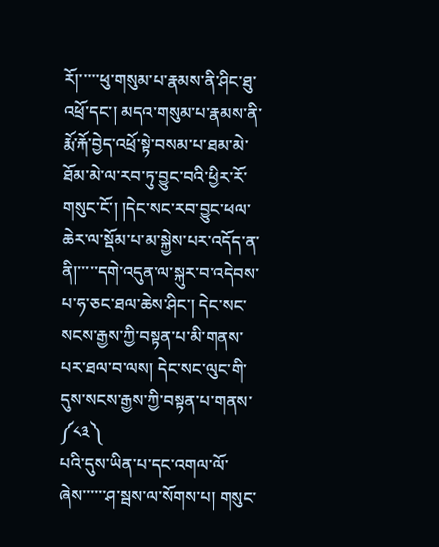རོ།་་་་་ཕུ་གསུམ་པ་རྣམས་ནི་ཤིང་ཐུ་འཕྲོ་དང་། མདའ་གསུམ་པ་རྣམས་ནི་རྨོ་རྐོ་བྱེད་འཕྲོ་སྟེ་བསམ་པ་ཐམ་མེ་ཐོམ་མེ་ལ་རབ་ཏུ་བྱུང་བའི་ཕྱིར་རོ་གསུང་ངོ་། །དེང་སང་རབ་བྱུང་ཕལ་ཆེར་ལ་སྡོམ་པ་མ་སྐྱེས་པར་འདོད་ན་ནི།་་་་་དགེ་འདུན་ལ་སྐུར་བ་འདེབས་པ་ཧ་ཅང་ཐལ་ཆེས་ཤིང་། དེང་སང་སངས་རྒྱས་ཀྱི་བསྟན་པ་མི་གནས་པར་ཐལ་བ་ལས། དེང་སང་ལུང་གི་དུས་སངས་རྒྱས་ཀྱི་བསྟན་པ་གནས་
༼༨༣༽
པའི་དུས་ཡིན་པ་དང་འགལ་ལོ་ཞེས་་་་་་ཤ་སྦས་ལ་སོགས་པ། གསུང་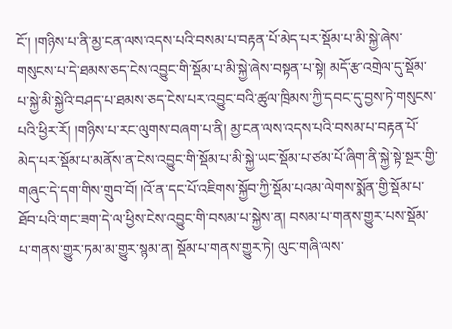ངོ་། །གཉིས་པ་ནི་མྱ་ངན་ལས་འདས་པའི་བསམ་པ་བརྟན་པོ་མེད་པར་སྡོམ་པ་མི་སྐྱེ་ཞེས་གསུངས་པ་དེ་ཐམས་ཅད་ངེས་འབྱུང་གི་སྡོམ་པ་མི་སྐྱེ་ཞེས་བསྟན་པ་སྟེ། མདོ་རྩ་འགྲེལ་དུ་སྡོམ་པ་སྐྱེ་མི་སྐྱེའི་བཤད་པ་ཐམས་ཅད་ངེས་པར་འབྱུང་བའི་ཚུལ་ཁྲིམས་ཀྱི་དབང་དུ་བྱས་ཏེ་གསུངས་པའི་ཕྱིར་རོ། །གཉིས་པ་རང་ལུགས་བཞག་པ་ནི། མྱ་ངན་ལས་འདས་པའི་བསམ་པ་བརྟན་པོ་མེད་པར་སྡོམ་པ་མནོས་ན་ངེས་འབྱུང་གི་སྡོམ་པ་མི་སྐྱེ་ཡང་སྡོམ་པ་ཙམ་པོ་ཞིག་ནི་སྐྱེ་སྟེ་སྔར་གྱི་གཞུང་དེ་དག་གིས་གྲུབ་བོ། །འོ་ན་དང་པོ་འཇིགས་སྐྱོབ་ཀྱི་སྡོམ་པའམ་ལེགས་སྨོན་གྱི་སྡོམ་པ་ཐོབ་པའི་གང་ཟག་དེ་ལ་ཕྱིས་ངེས་འབྱུང་གི་བསམ་པ་སྐྱེས་ན། བསམ་པ་གནས་གྱུར་པས་སྡོམ་པ་གནས་གྱུར་ཏམ་མ་གྱུར་སྙམ་ན། སྡོམ་པ་གནས་གྱུར་ཏེ། ལུང་གཞི་ལས་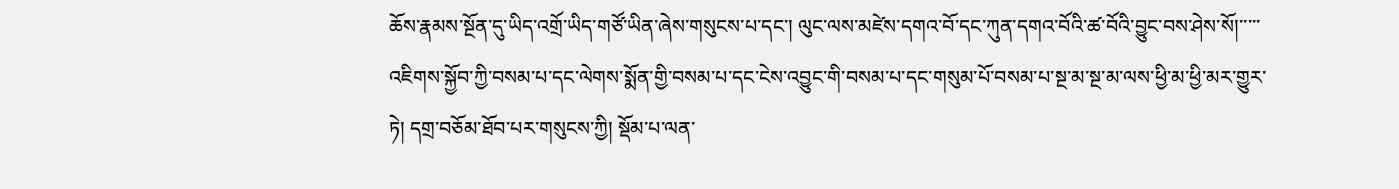ཆོས་རྣམས་སྔོན་དུ་ཡིད་འགྲོ་ཡིད་གཙོ་ཡིན་ཞེས་གསུངས་པ་དང་། ལུང་ལས་མཛེས་དགའ་བོ་དང་ཀུན་དགའ་བོའི་ཚ་བོའི་བྱུང་བས་ཤེས་སོ།་་་་་འཇིགས་སྐྱོབ་ཀྱི་བསམ་པ་དང་ལེགས་སྨོན་གྱི་བསམ་པ་དང་ངེས་འབྱུང་གི་བསམ་པ་དང་གསུམ་པོ་བསམ་པ་སྔ་མ་སྔ་མ་ལས་ཕྱི་མ་ཕྱི་མར་གྱུར་ཏེ། དགྲ་བཅོམ་ཐོབ་པར་གསུངས་ཀྱི། སྡོམ་པ་ལན་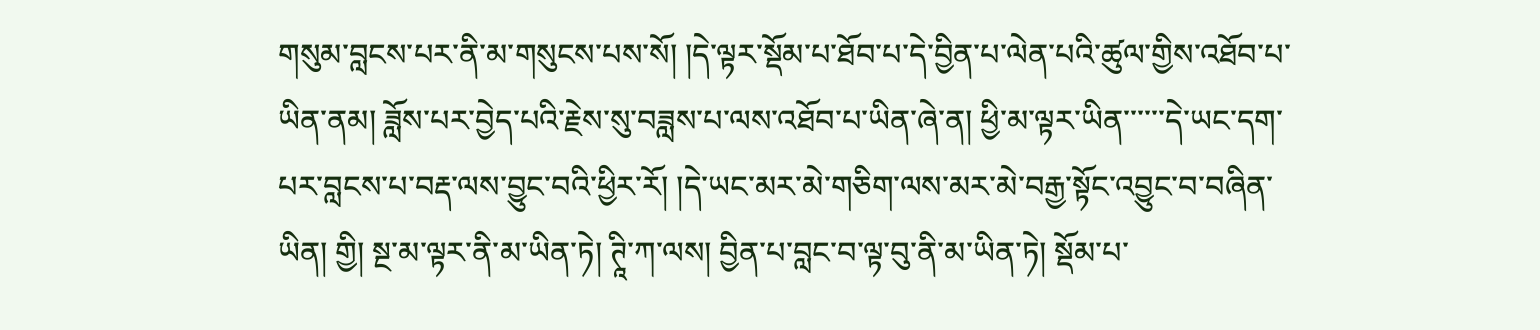གསུམ་བླངས་པར་ནི་མ་གསུངས་པས་སོ། །དེ་ལྟར་སྡོམ་པ་ཐོབ་པ་དེ་བྱིན་པ་ལེན་པའི་ཚུལ་གྱིས་འཐོབ་པ་ཡིན་ནམ། ཟློས་པར་བྱེད་པའི་རྗེས་སུ་བཟླས་པ་ལས་འཐོབ་པ་ཡིན་ཞེ་ན། ཕྱི་མ་ལྟར་ཡིན་་་་་་དེ་ཡང་དག་པར་བླངས་པ་བརྡ་ལས་བྱུང་བའི་ཕྱིར་རོ། །དེ་ཡང་མར་མེ་གཅིག་ལས་མར་མེ་བརྒྱ་སྟོང་འབྱུང་བ་བཞིན་ཡིན། གྱི། སྔ་མ་ལྟར་ནི་མ་ཡིན་ཏེ། ཊཱི་ཀ་ལས། བྱིན་པ་བླང་བ་ལྟ་བུ་ནི་མ་ཡིན་ཏེ། སྡོམ་པ་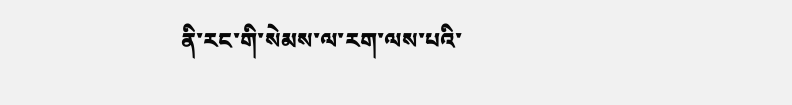ནི་རང་གི་སེམས་ལ་རག་ལས་པའི་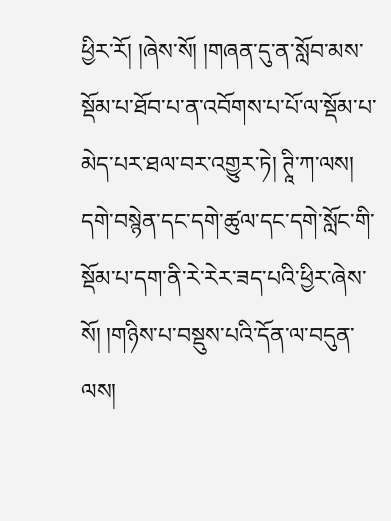ཕྱིར་རོ། །ཞེས་སོ། །གཞན་དུ་ན་སློབ་མས་སྡོམ་པ་ཐོབ་པ་ན་འབོགས་པ་པོ་ལ་སྡོམ་པ་མེད་པར་ཐལ་བར་འགྱུར་ཏེ། ཊཱི་ཀ་ལས། དགེ་བསྙེན་དང་དགེ་ཚུལ་དང་དགེ་སློང་གི་སྡོམ་པ་དག་ནི་རེ་རེར་ཟད་པའི་ཕྱིར་ཞེས་སོ། །གཉིས་པ་བསྡུས་པའི་དོན་ལ་བདུན་ལས།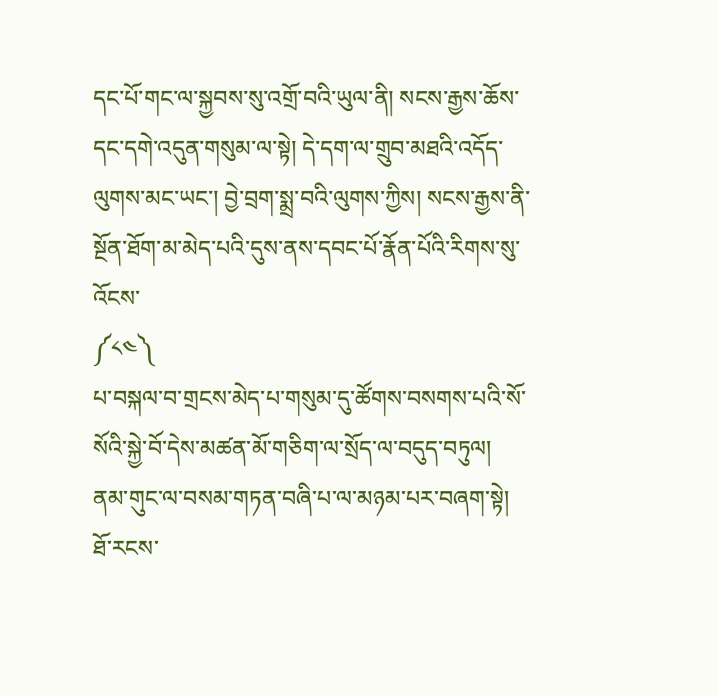དང་པོ་གང་ལ་སྐྱབས་སུ་འགྲོ་བའི་ཡུལ་ནི། སངས་རྒྱས་ཆོས་དང་དགེ་འདུན་གསུམ་ལ་སྟེ། དེ་དག་ལ་གྲུབ་མཐའི་འདོད་ལུགས་མང་ཡང་། བྱེ་བྲག་སྨྲ་བའི་ལུགས་ཀྱིས། སངས་རྒྱས་ནི་སྔོན་ཐོག་མ་མེད་པའི་དུས་ནས་དབང་པོ་རྣོན་པོའི་རིགས་སུ་འོངས་
༼༨༤༽
པ་བསྐལ་བ་གྲངས་མེད་པ་གསུམ་དུ་ཚོགས་བསགས་པའི་སོ་སོའི་སྐྱེ་བོ་དེས་མཚན་མོ་གཅིག་ལ་སྲོད་ལ་བདུད་བཏུལ། ནམ་གུང་ལ་བསམ་གཏན་བཞི་པ་ལ་མཉམ་པར་བཞག་སྟེ། ཐོ་རངས་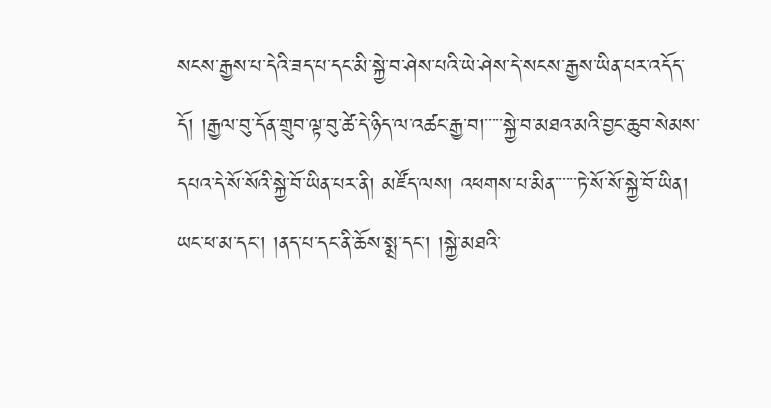སངས་རྒྱས་པ་དེའི་ཟད་པ་དང་མི་སྐྱེ་བ་ཤེས་པའི་ཡེ་ཤེས་དེ་སངས་རྒྱས་ཡིན་པར་འདོད་དོ། །རྒྱལ་བུ་དོན་གྲུབ་ལྟ་བུ་ཚེ་དེ་ཉིད་ལ་འཚང་རྒྱ་བ།་་་་་སྐྱེ་བ་མཐའ་མའི་བྱང་ཆུབ་སེམས་དཔའ་དེ་སོ་སོའི་སྐྱེ་བོ་ཡིན་པར་ནི། མཛོད་ལས། འཕགས་པ་མིན་་་་་་ཏེ་སོ་སོ་སྐྱེ་བོ་ཡིན། ཡང་ཕ་མ་དང་། །ནད་པ་དང་ནི་ཆོས་སྨྲ་དང་། །སྐྱེ་མཐའི་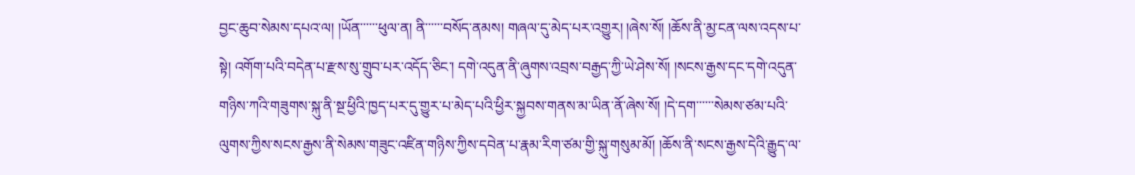བྱང་ཆུབ་སེམས་དཔའ་ལ། །ཡོན་་་་་་ཕུལ་ན། ནི་་་་་་བསོད་ནམས། གཞལ་དུ་མེད་པར་འགྱུར། །ཞེས་སོ། །ཆོས་ནི་མྱ་ངན་ལས་འདས་པ་སྟེ། འགོག་པའི་བདེན་པ་རྫས་སུ་གྲུབ་པར་འདོད་ཅིང་། དགེ་འདུན་ནི་ཞུགས་འབྲས་བརྒྱད་ཀྱི་ཡེ་ཤེས་སོ། །སངས་རྒྱས་དང་དགེ་འདུན་གཉིས་ཀའི་གཟུགས་སྐུ་ནི་སྔ་ཕྱིའི་ཁྱད་པར་དུ་གྱུར་པ་མེད་པའི་ཕྱིར་སྐྱབས་གནས་མ་ཡིན་ནོ་ཞེས་སོ། །དེ་དག་་་་་་སེམས་ཙམ་པའི་ལུགས་ཀྱིས་སངས་རྒྱས་ནི་སེམས་གཟུང་འཛིན་གཉིས་ཀྱིས་དབེན་པ་རྣམ་རིག་ཙམ་གྱི་སྐུ་གསུམ་མོ། །ཆོས་ནི་སངས་རྒྱས་དེའི་རྒྱུད་ལ་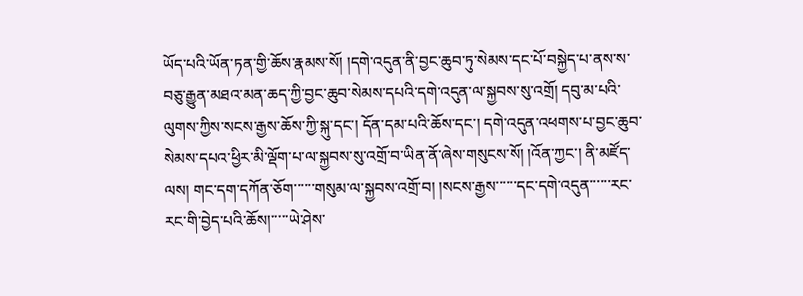ཡོད་པའི་ཡོན་ཏན་གྱི་ཆོས་རྣམས་སོ། །དགེ་འདུན་ནི་བྱང་ཆུབ་ཏུ་སེམས་དང་པོ་བསྐྱེད་པ་ནས་ས་བཅུ་རྒྱུན་མཐའ་མན་ཆད་ཀྱི་བྱང་ཆུབ་སེམས་དཔའི་དགེ་འདུན་ལ་སྐྱབས་སུ་འགྲོ། དབུ་མ་པའི་ལུགས་ཀྱིས་སངས་རྒྱས་ཆོས་ཀྱི་སྐུ་དང་། དོན་དམ་པའི་ཆོས་དང་། དགེ་འདུན་འཕགས་པ་བྱང་ཆུབ་སེམས་དཔའ་ཕྱིར་མི་ལྡོག་པ་ལ་སྐྱབས་སུ་འགྲོ་བ་ཡིན་ནོ་ཞེས་གསུངས་སོ། །འོན་ཀྱང་། ནི་མཛོད་ལས། གང་དག་དཀོན་ཅོག་་་་་་གསུམ་ལ་སྐྱབས་འགྲོ་བ། །སངས་རྒྱས་་་་་་དང་དགེ་འདུན་་་་་་རང་རང་གི་བྱེད་པའི་ཆོས།་་་་་ཡེ་ཤེས་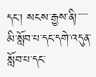དང་། སངས་རྒྱས་ནི།་་་་་མི་སློབ་པ་དང་དགེ་འདུན་སློབ་པ་དང་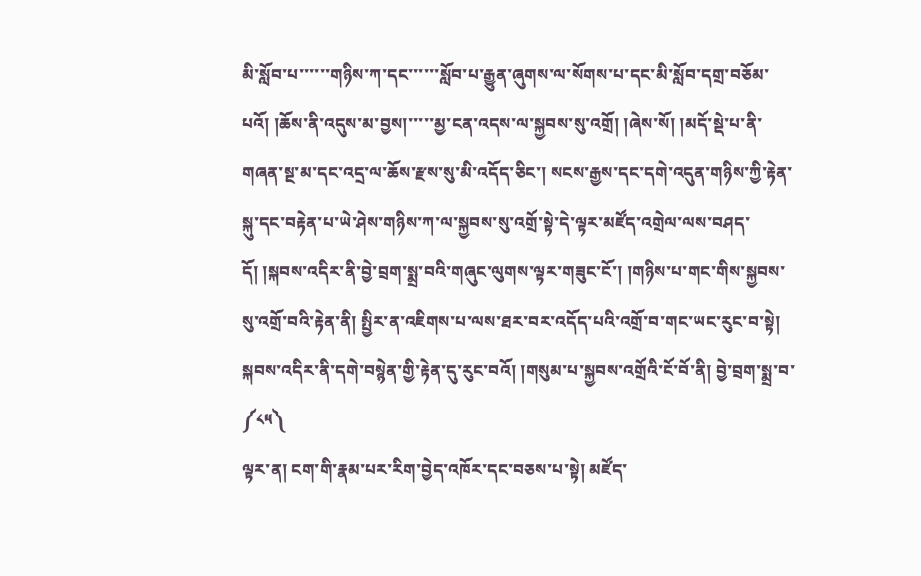མི་སློབ་པ་་་་་་གཉིས་ཀ་དང་་་་་་སློབ་པ་རྒྱུན་ཞུགས་ལ་སོགས་པ་དང་མི་སློབ་དགྲ་བཅོམ་པའོ། །ཆོས་ནི་འདུས་མ་བྱས།་་་་་མྱ་ངན་འདས་ལ་སྐྱབས་སུ་འགྲོ། །ཞེས་སོ། །མདོ་སྡེ་པ་ནི་གཞན་སྔ་མ་དང་འདྲ་ལ་ཆོས་རྫས་སུ་མི་འདོད་ཅིང་། སངས་རྒྱས་དང་དགེ་འདུན་གཉིས་ཀྱི་རྟེན་སྐུ་དང་བརྟེན་པ་ཡེ་ཤེས་གཉིས་ཀ་ལ་སྐྱབས་སུ་འགྲོ་སྟེ་དེ་ལྟར་མཛོད་འགྲེལ་ལས་བཤད་དོ། །སྐབས་འདིར་ནི་བྱེ་བྲག་སྨྲ་བའི་གཞུང་ལུགས་ལྟར་གཟུང་ངོ་། །གཉིས་པ་གང་གིས་སྐྱབས་སུ་འགྲོ་བའི་རྟེན་ནི། སྤྱིར་ན་འཇིགས་པ་ལས་ཐར་བར་འདོད་པའི་འགྲོ་བ་གང་ཡང་རུང་བ་སྟེ། སྐབས་འདིར་ནི་དགེ་བསྙེན་གྱི་རྟེན་དུ་རུང་བའོ། །གསུམ་པ་སྐྱབས་འགྲོའི་ངོ་བོ་ནི། བྱེ་བྲག་སྨྲ་བ་
༼༨༥༽
ལྟར་ན། ངག་གི་རྣམ་པར་རིག་བྱེད་འཁོར་དང་བཅས་པ་སྟེ། མཛོད་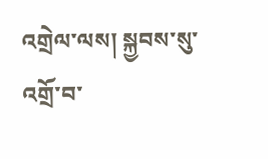འགྲེལ་ལས། སྐྱབས་སུ་འགྲོ་བ་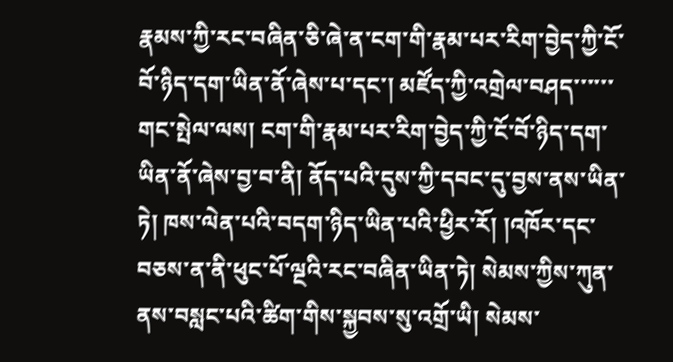རྣམས་ཀྱི་རང་བཞིན་ཅི་ཞེ་ན་ངག་གི་རྣམ་པར་རིག་བྱེད་ཀྱི་ངོ་བོ་ཉིད་དག་ཡིན་ནོ་ཞེས་པ་དང་། མཛོད་ཀྱི་འགྲེལ་བཤད་་་་་་གང་སྤེལ་ལས། ངག་གི་རྣམ་པར་རིག་བྱེད་ཀྱི་ངོ་བོ་ཉིད་དག་ཡིན་ནོ་ཞེས་བྱ་བ་ནི། ནོད་པའི་དུས་ཀྱི་དབང་དུ་བྱས་ནས་ཡིན་ཏེ། ཁས་ལེན་པའི་བདག་ཉིད་ཡིན་པའི་ཕྱིར་རོ། །འཁོར་དང་བཅས་ན་ནི་ཕུང་པོ་ལྔའི་རང་བཞིན་ཡིན་ཏེ། སེམས་ཀྱིས་ཀུན་ནས་བསླང་པའི་ཚིག་གིས་སྐྱབས་སུ་འགྲོ་ཡི། སེམས་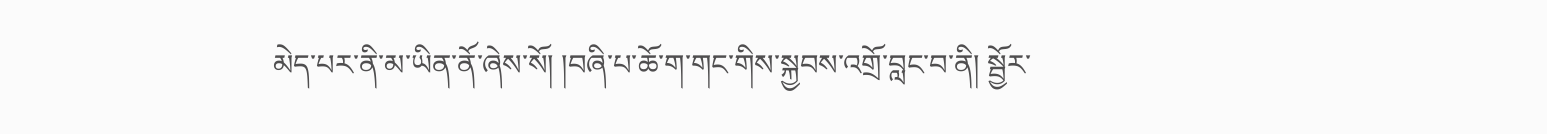མེད་པར་ནི་མ་ཡིན་ནོ་ཞེས་སོ། །བཞི་པ་ཆོ་ག་གང་གིས་སྐྱབས་འགྲོ་བླང་བ་ནི། སྦྱོར་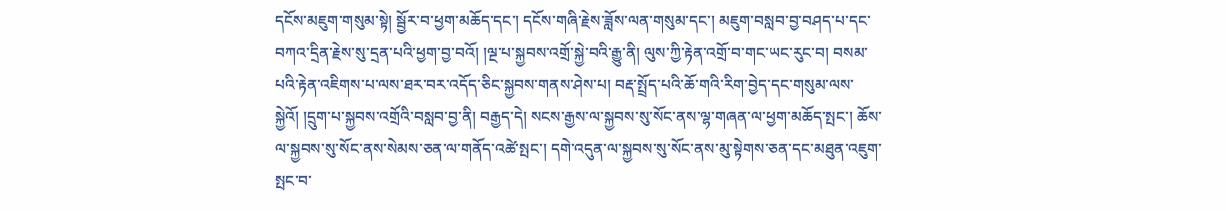དངོས་མཇུག་གསུམ་སྟེ། སྦྱོར་བ་ཕྱག་མཆོད་དང་། དངོས་གཞི་རྗེས་ཟློས་ལན་གསུམ་དང་། མཇུག་བསླབ་བྱ་བཤད་པ་དང་བཀའ་དྲིན་རྗེས་སུ་དྲན་པའི་ཕྱག་བྱ་བའོ། །ལྔ་པ་སྐྱབས་འགྲོ་སྐྱེ་བའི་རྒྱུ་ནི། ལུས་ཀྱི་རྟེན་འགྲོ་བ་གང་ཡང་རུང་བ། བསམ་པའི་རྟེན་འཇིགས་པ་ལས་ཐར་བར་འདོད་ཅིང་སྐྱབས་གནས་ཤེས་པ། བརྡ་སྤྲོད་པའི་ཆོ་གའི་རིག་བྱེད་དང་གསུམ་ལས་སྐྱེའོ། །དྲུག་པ་སྐྱབས་འགྲོའི་བསླབ་བྱ་ནི། བརྒྱད་དེ། སངས་རྒྱས་ལ་སྐྱབས་སུ་སོང་ནས་ལྷ་གཞན་ལ་ཕྱག་མཆོད་སྤང་། ཆོས་ལ་སྐྱབས་སུ་སོང་ནས་སེམས་ཅན་ལ་གནོད་འཚེ་སྤང་། དགེ་འདུན་ལ་སྐྱབས་སུ་སོང་ནས་མུ་སྟེགས་ཅན་དང་མཐུན་འཇུག་སྤང་བ་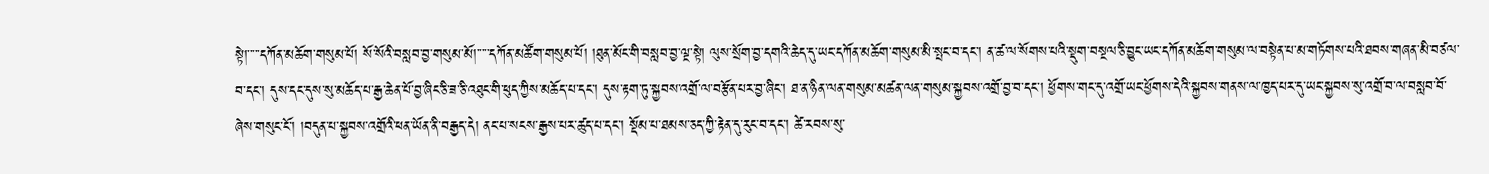སྟེ།་་་་་དཀོན་མཆོག་གསུམ་པོ། སོ་སོའི་བསླབ་བྱ་གསུམ་མོ།་་་་་དཀོན་མཚོག་གསུམ་པོ། །ཐུན་མོང་གི་བསླབ་བྱ་ལྔ་སྟེ། ལུས་སྲོག་བྱ་དགའི་ཆེད་དུ་ཡང་དཀོན་མཆོག་གསུམ་མི་སྤང་བ་དང་། ན་ཚ་ལ་སོགས་པའི་སྡུག་བསྔལ་ཅི་བྱུང་ཡང་དཀོན་མཆོག་གསུམ་ལ་བསྟེན་པ་མ་གཏོགས་པའི་ཐབས་གཞན་མི་བཙལ་བ་དང་། དུས་དང་དུས་སུ་མཆོད་པ་རྒྱ་ཆེན་པོ་བྱ་ཞིང་ཅི་ཟ་ཅི་འཐུང་གི་ཕུད་ཀྱིས་མཆོད་པ་དང་། དུས་རྟག་ཏུ་སྐྱབས་འགྲོ་ལ་བརྩོན་པར་བྱ་ཞིང་། ཐ་ན་ཉིན་ལན་གསུམ་མཚན་ལན་གསུམ་སྐྱབས་འགྲོ་བྱ་བ་དང་། ཕྱོགས་གང་དུ་འགྲོ་ཡང་ཕྱོགས་དེའི་སྐྱབས་གནས་ལ་ཁྱད་པར་དུ་ཡང་སྐྱབས་སུ་འགྲོ་བ་ལ་བསླབ་བོ་ཞེས་གསུང་ངོ་། །བདུན་པ་སྐྱབས་འགྲོའི་ཕན་ཡོན་ནི་བརྒྱད་དེ། ནང་པ་སངས་རྒྱས་པར་ཚུད་པ་དང་། སྡོམ་པ་ཐམས་ཅད་ཀྱི་རྟེན་དུ་རུང་བ་དང་། ཚེ་རབས་སུ་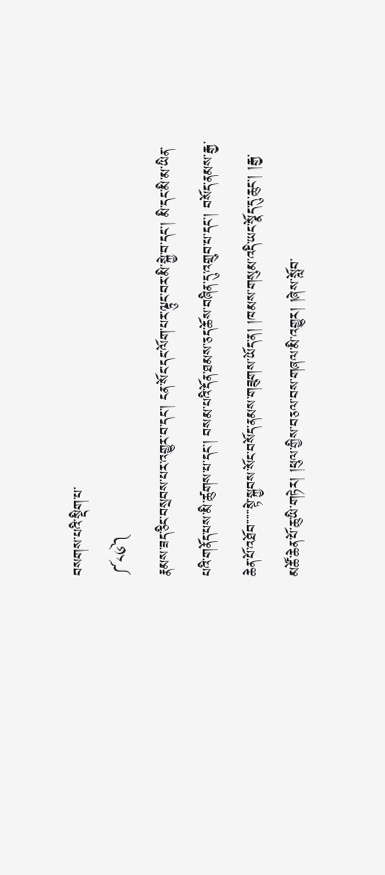བསགས་པའི་སྡིག་པ་
༼༨༦༽
རྣམས་ཟད་ཅིང་བསྲབས་པར་འགྱུར་བ་དང་། ངན་སོང་དང་ལོག་པར་ལྟུང་བར་མི་སྐྱེ་བ་དང་། མི་དང་མི་མ་ཡིན་པའི་གནོད་པས་མི་ཚུགས་པ་དང་། བསམ་པའི་དོན་ཐམས་ཅད་ཆོས་བཞིན་དུ་འགྲུབ་པ་དང་། བསོད་ནམས་རྒྱ་ཆེན་པོ་འཐོབ་་་་་་སྟེ་སྐྱབས་སོང་བསོད་ནམས་གཟུགས་ཡོད་ན། །ཁམས་གསུམ་འདི་ཡང་སྣོད་དུ་ཆུང་། །རྒྱ་མཚོ་ཆེན་པོ་ཆུ་ཡི་གཏེར། །ཕུལ་གྱིས་བཅལ་བས་གཞལ་མི་འགྱུར། །ཞེས་སློབ་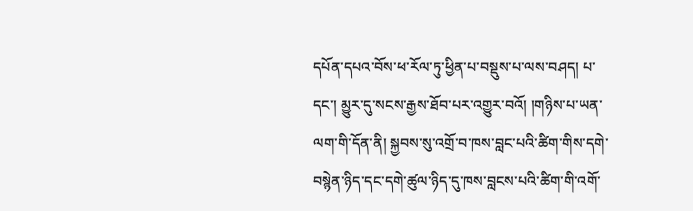དཔོན་དཔའ་བོས་ཕ་རོལ་ཏུ་ཕྱིན་པ་བསྡུས་པ་ལས་བཤད། པ་དང་། མྱུར་དུ་སངས་རྒྱས་ཐོབ་པར་འགྱུར་བའོ། །གཉིས་པ་ཡན་ལག་གི་དོན་ནི། སྐྱབས་སུ་འགྲོ་བ་ཁས་བླང་པའི་ཚིག་གིས་དགེ་བསྙེན་ཉིད་དང་དགེ་ཚུལ་ཉིད་དུ་ཁས་བླངས་པའི་ཚིག་གི་འགོ་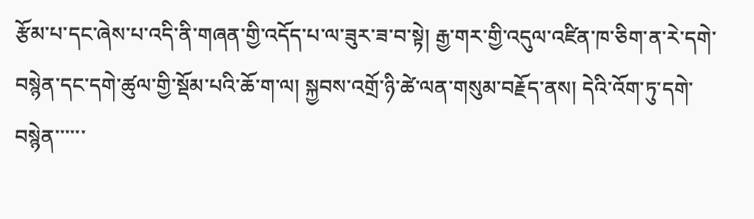རྩོམ་པ་དང་ཞེས་པ་འདི་ནི་གཞན་གྱི་འདོད་པ་ལ་ཟུར་ཟ་བ་སྟེ། རྒྱ་གར་གྱི་འདུལ་འཛིན་ཁ་ཅིག་ན་རེ་དགེ་བསྙེན་དང་དགེ་ཚུལ་གྱི་སྡོམ་པའི་ཆོ་ག་ལ། སྐྱབས་འགྲོ་ཉི་ཚེ་ལན་གསུམ་བརྗོད་ནས། དེའི་འོག་ཏུ་དགེ་བསྙེན་་་་་་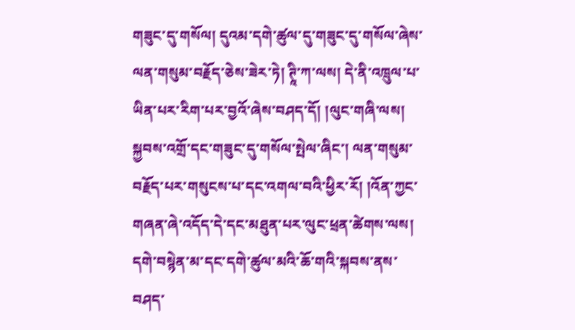གཟུང་དུ་གསོལ། དུའམ་དགེ་ཚུལ་དུ་གཟུང་དུ་གསོལ་ཞེས་ལན་གསུམ་བརྗོད་ཅེས་ཟེར་ཏེ། ཊཱི་ཀ་ལས། དེ་ནི་འཁྲུལ་པ་ཡིན་པར་རིག་པར་བྱའོ་ཞེས་བཤད་དོ། །ལུང་གཞི་ལས། སྐྱབས་འགྲོ་དང་གཟུང་དུ་གསོལ་སྤེལ་ཞིང་། ལན་གསུམ་བརྗོད་པར་གསུངས་པ་དང་འགལ་བའི་ཕྱིར་རོ། །འོན་ཀྱང་གཞན་ཞེ་འདོད་དེ་དང་མཐུན་པར་ལུང་ཕྲན་ཚེགས་ལས། དགེ་བསྙེན་མ་དང་དགེ་ཚུལ་མའི་ཆོ་གའི་སྐབས་ནས་བཤད་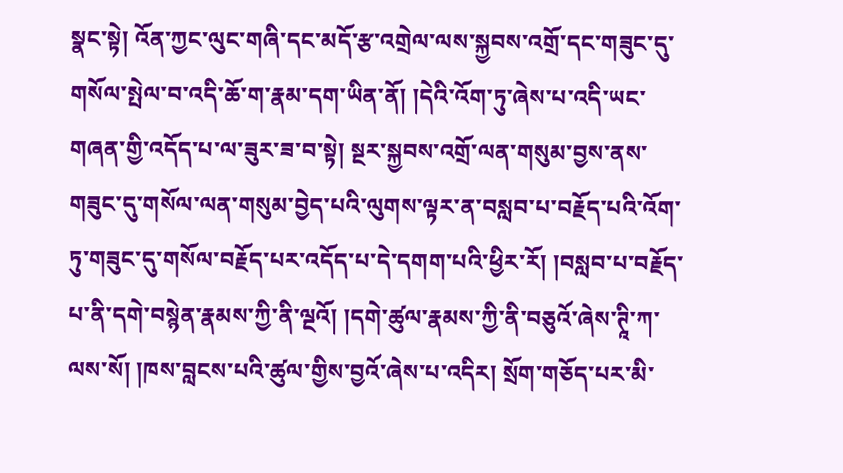སྣང་སྟེ། འོན་ཀྱང་ལུང་གཞི་དང་མདོ་རྩ་འགྲེལ་ལས་སྐྱབས་འགྲོ་དང་གཟུང་དུ་གསོལ་སྤེལ་བ་འདི་ཆོ་ག་རྣམ་དག་ཡིན་ནོ། །དེའི་འོག་ཏུ་ཞེས་པ་འདི་ཡང་གཞན་གྱི་འདོད་པ་ལ་ཟུར་ཟ་བ་སྟེ། སྔར་སྐྱབས་འགྲོ་ལན་གསུམ་བྱས་ནས་གཟུང་དུ་གསོལ་ལན་གསུམ་བྱེད་པའི་ལུགས་ལྟར་ན་བསླབ་པ་བརྗོད་པའི་འོག་ཏུ་གཟུང་དུ་གསོལ་བརྗོད་པར་འདོད་པ་དེ་དགག་པའི་ཕྱིར་རོ། །བསླབ་པ་བརྗོད་པ་ནི་དགེ་བསྙེན་རྣམས་ཀྱི་ནི་ལྔའོ། །དགེ་ཚུལ་རྣམས་ཀྱི་ནི་བཅུའོ་ཞེས་ཊཱི་ཀ་ལས་སོ། །ཁས་བླངས་པའི་ཚུལ་གྱིས་བྱའོ་ཞེས་པ་འདིར། སྲོག་གཅོད་པར་མི་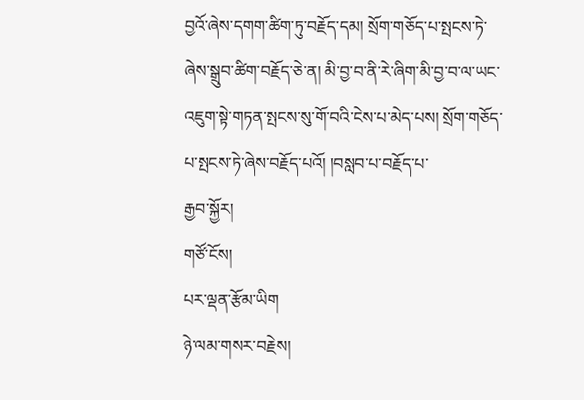བྱའོ་ཞེས་དགག་ཚིག་ཏུ་བརྗོད་དམ། སྲོག་གཅོད་པ་སྤངས་ཏེ་ཞེས་སྒྲུབ་ཚིག་བརྗོད་ཅེ་ན། མི་བྱ་བ་ནི་རེ་ཞིག་མི་བྱ་བ་ལ་ཡང་འཇུག་སྟེ་གཏན་སྤངས་སུ་གོ་བའི་ངེས་པ་མེད་པས། སྲོག་གཅོད་པ་སྤངས་ཏེ་ཞེས་བརྗོད་པའོ། །བསླབ་པ་བརྗོད་པ་
རྒྱབ་སྐྱོར།
གཙོ་ངོས།
པར་ལྡན་རྩོམ་ཡིག
ཉེ་ལམ་གསར་བརྗེས།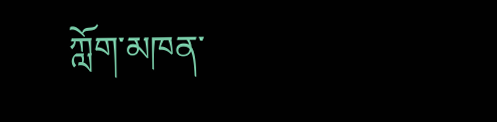ཀློག་མཁན་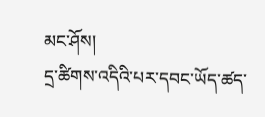མང་ཤོས།
དྲ་ཚིགས་འདིའི་པར་དབང་ཡོད་ཚད་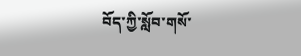བོད་ཀྱི་སློབ་གསོ་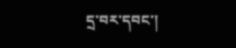དྲ་བར་དབང་།